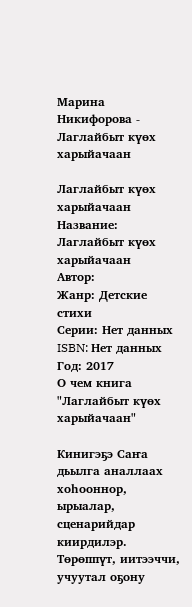Марина Никифорова - Лаглайбыт күөх харыйачаан

Лаглайбыт күөх харыйачаан
Название: Лаглайбыт күөх харыйачаан
Автор:
Жанр: Детские стихи
Серии: Нет данных
ISBN: Нет данных
Год: 2017
О чем книга "Лаглайбыт күөх харыйачаан"

Кинигэҕэ Саҥа дьылга аналлаах хоһооннор, ырыалар, сценарийдар киирдилэр. Төрөппүт, иитээччи, учуутал оҕону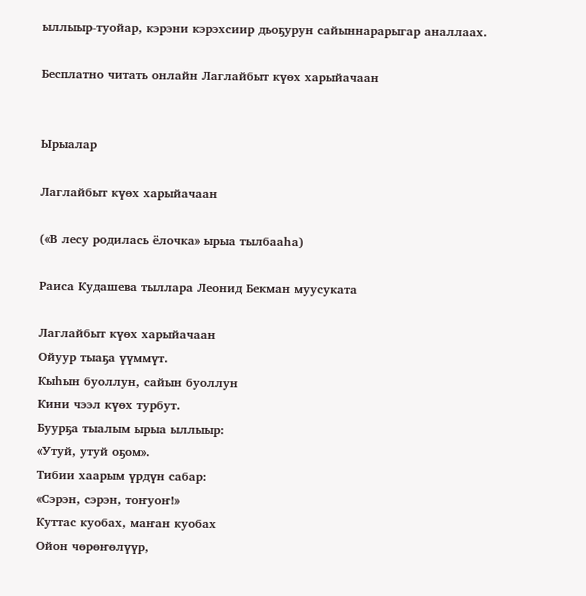ыллыыр-туойар, кэрэни кэрэхсиир дьоҕурун сайыннарарыгар аналлаах.

Бесплатно читать онлайн Лаглайбыт күөх харыйачаан


Ырыалар

Лаглайбыт күөх харыйачаан

(«В лесу родилась ёлочка» ырыа тылбааһа)

Раиса Кудашева тыллара Леонид Бекман муусуката

Лаглайбыт күөх харыйачаан
Ойуур тыаҕа үүммүт.
Кыһын буоллун, сайын буоллун
Кини чээл күөх турбут.
Буурҕа тыалым ырыа ыллыыр:
«Утуй, утуй оҕом».
Тибии хаарым үрдүн сабар:
«Сэрэн, сэрэн, тоҥуоҥ!»
Куттас куобах, маҥан куобах
Ойон чөрөҥөлүүр,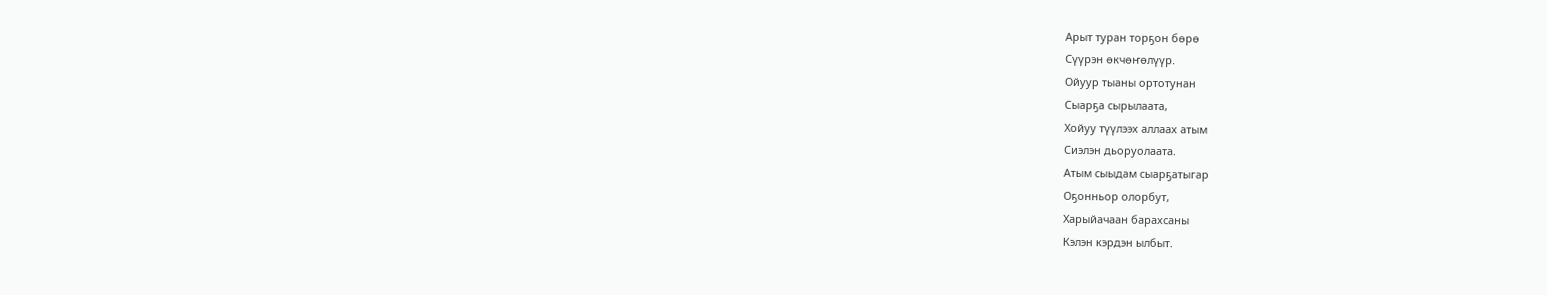Арыт туран торҕон бөрө
Сүүрэн өкчөҥөлүүр.
Ойуур тыаны ортотунан
Сыарҕа сырылаата,
Хойуу түүлээх аллаах атым
Сиэлэн дьоруолаата.
Атым сыыдам сыарҕатыгар
Оҕонньор олорбут,
Харыйачаан барахсаны
Кэлэн кэрдэн ылбыт.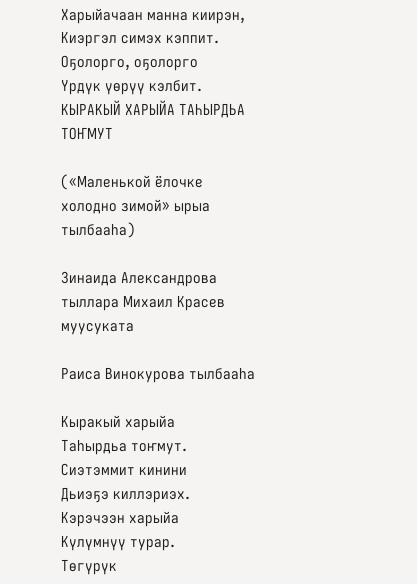Харыйачаан манна киирэн,
Киэргэл симэх кэппит.
Оҕолорго, оҕолорго
Үрдүк үөрүү кэлбит.
КЫРАКЫЙ ХАРЫЙА ТАҺЫРДЬА ТОҤМУТ

(«Маленькой ёлочке холодно зимой» ырыа тылбааһа)

Зинаида Александрова тыллара Михаил Красев муусуката

Раиса Винокурова тылбааһа

Кыракый харыйа
Таһырдьа тоҥмут.
Сиэтэммит кинини
Дьиэҕэ киллэриэх.
Кэрэчээн харыйа
Күлүмнүү турар.
Төгүрүк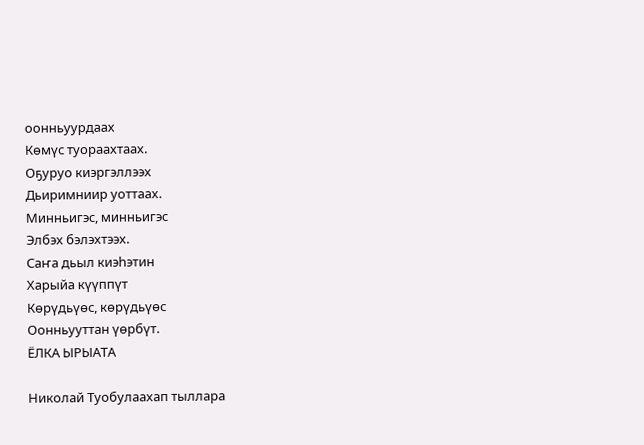оонньуурдаах
Көмүс туораахтаах.
Оҕуруо киэргэллээх
Дьиримниир уоттаах.
Минньигэс, минньигэс
Элбэх бэлэхтээх.
Саҥа дьыл киэһэтин
Харыйа күүппүт
Көрүдьүөс, көрүдьүөс
Оонньууттан үөрбүт.
ЁЛКА ЫРЫАТА

Николай Туобулаахап тыллара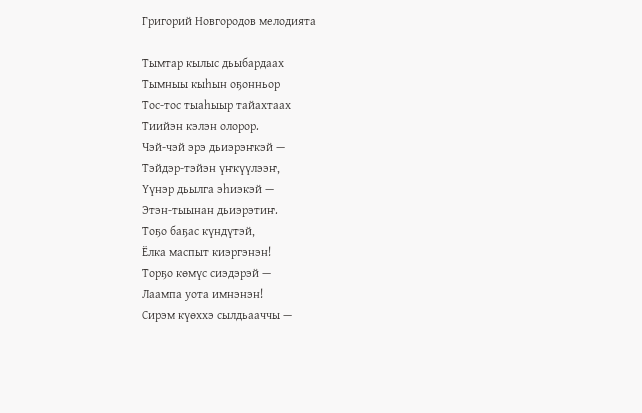Григорий Новгородов мелодията

Тымтар кылыс дьыбардаах
Тымныы кыһын оҕонньор
Тос-тос тыаһыыр тайахтаах
Тиийэн кэлэн олорор.
Чэй-чэй эрэ дьиэрэҥкэй —
Тэйдэр-тэйэн үҥкүүлээҥ,
Үүнэр дьылга эһиэкэй —
Этэн-тыынан дьиэрэтиҥ.
Тоҕо баҕас күндүтэй,
Ёлка маспыт киэргэнэн!
Торҕо көмүс сиэдэрэй —
Лаампа уота имнэнэн!
Сирэм күөххэ сылдьааччы —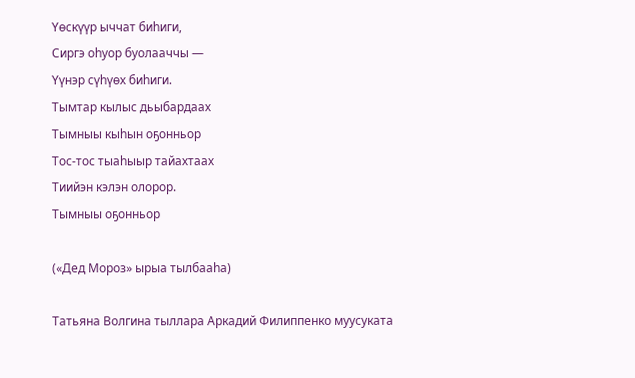Үөскүүр ыччат биһиги,
Сиргэ оһуор буолааччы —
Үүнэр сүһүөх биһиги.
Тымтар кылыс дьыбардаах
Тымныы кыһын оҕонньор
Тос-тос тыаһыыр тайахтаах
Тиийэн кэлэн олорор.
Тымныы оҕонньор

(«Дед Мороз» ырыа тылбааһа)

Татьяна Волгина тыллара Аркадий Филиппенко муусуката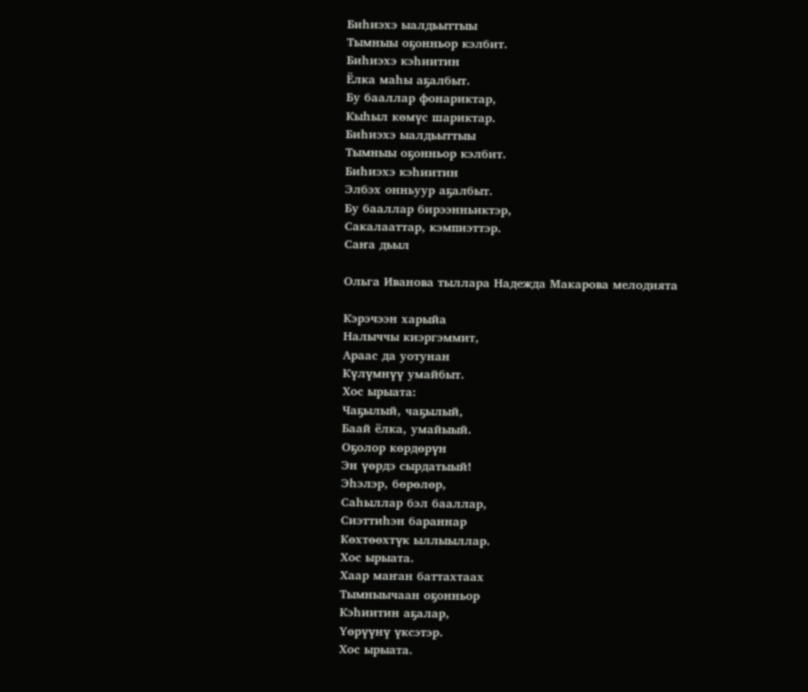Биһиэхэ ыалдьыттыы
Тымныы оҕонньор кэлбит.
Биһиэхэ кэһиитин
Ёлка маһы аҕалбыт.
Бу бааллар фонариктар,
Кыһыл көмүс шариктар.
Биһиэхэ ыалдьыттыы
Тымныы оҕонньор кэлбит.
Биһиэхэ кэһиитин
Элбэх онньуур аҕалбыт.
Бу бааллар бирээнньиктэр,
Сакалааттар, кэмпиэттэр.
Саҥа дьыл

Ольга Иванова тыллара Надежда Макарова мелодията

Кэрэчээн харыйа
Налыччы киэргэммит,
Араас да уотунан
Күлүмнүү умайбыт.
Хос ырыата:
Чаҕылый, чаҕылый,
Баай ёлка, умайыый.
Оҕолор көрдөрүн
Эн үөрдэ сырдатыый!
Эһэлэр, бөрөлөр,
Саһыллар бэл бааллар,
Сиэттиһэн бараннар
Көхтөөхтүк ыллыыллар.
Хос ырыата.
Хаар маҥан баттахтаах
Тымныычаан оҕонньор
Кэһиитин аҕалар,
Үөрүүнү үксэтэр.
Хос ырыата.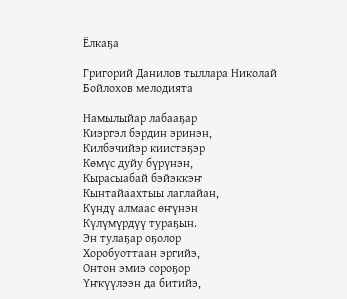Ёлкаҕа

Григорий Данилов тыллара Николай Бойлохов мелодията

Намылыйар лабааҕар
Киэргэл бэрдин эринэн,
Килбэчийэр киистэҕэр
Көмүс дуйу бүрүнэн,
Кырасыабай бэйэккэҥ
Кынтайаахтыы лаглайан,
Күндү алмаас өҥүнэн
Күлүмүрдүү тураҕын.
Эн тулаҕар оҕолор
Хоробуоттаан эргийэ,
Онтон эмиэ сороҕор
Yҥкүүлээн да битийэ,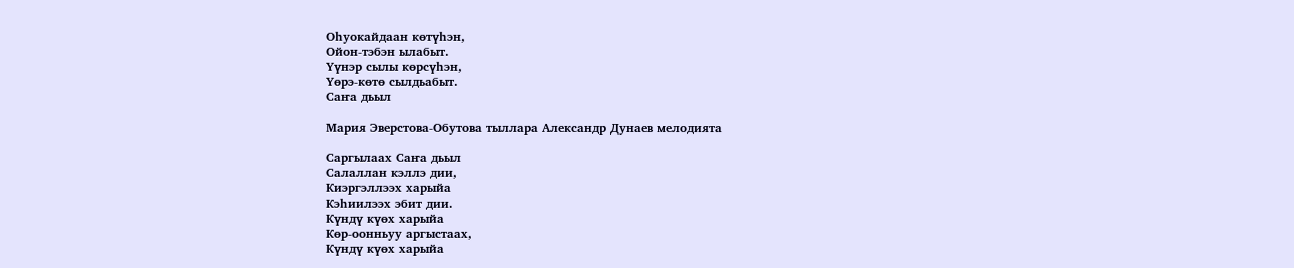Оһуокайдаан көтүһэн,
Ойон-тэбэн ылабыт.
Yүнэр сылы көрсүһэн,
Yөрэ-көтө сылдьабыт.
Саҥа дьыл

Мария Эверстова-Обутова тыллара Александр Дунаев мелодията

Саргылаах Саҥа дьыл
Салаллан кэллэ дии,
Киэргэллээх харыйа
Кэhиилээх эбит дии.
Күндү күөх харыйа
Көр-оонньуу аргыстаах,
Күндү күөх харыйа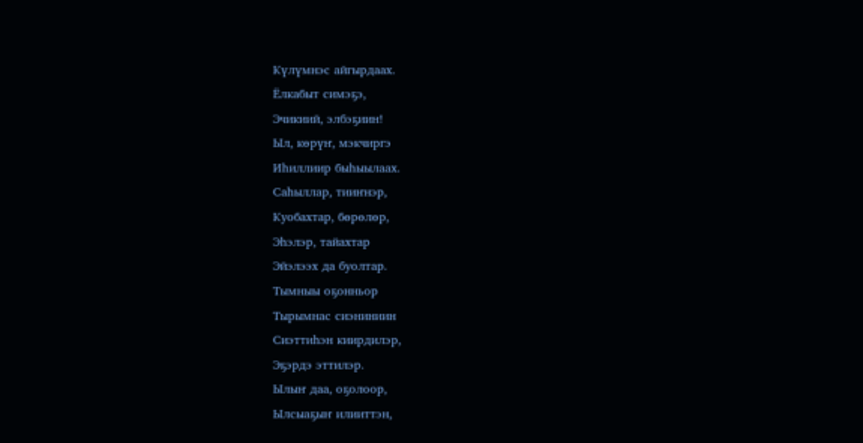Күлүмнэс айгырдаах.
Ёлкабыт симэҕэ,
Эчикиий, элбэҕиин!
Ыл, көрүҥ, мэкчиргэ
Иhиллиир быhыылаах.
Саhыллар, тииҥнэр,
Куобахтар, бөрөлөр,
Эhэлэр, тайахтар
Эйэлээх да буолтар.
Тымныы оҕонньор
Тырымнас сиэниниин
Сиэттиhэн киирдилэр,
Эҕэрдэ эттилэр.
Ылыҥ даа, оҕолоор,
Ылсыаҕыҥ илииттэн,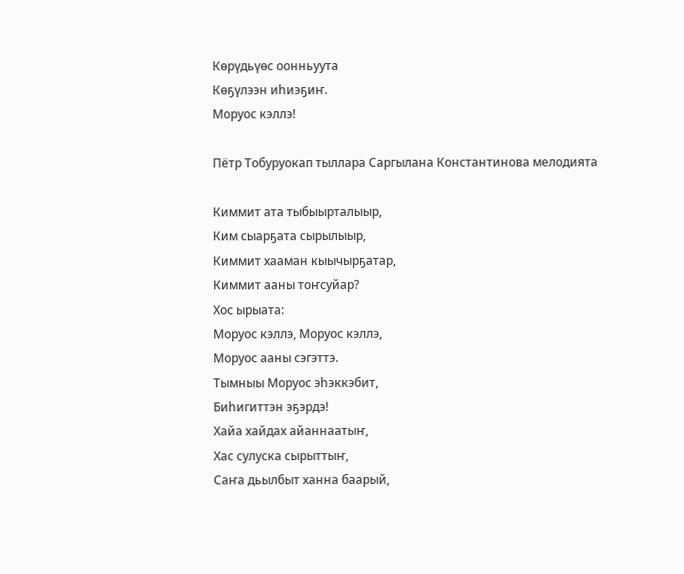Көрүдьүөс оонньуута
Көҕүлээн иhиэҕиҥ.
Моруос кэллэ!

Пётр Тобуруокап тыллара Саргылана Константинова мелодията

Киммит ата тыбыырталыыр,
Ким сыарҕата сырылыыр,
Киммит хааман кыычырҕатар,
Киммит ааны тоҥсуйар?
Хос ырыата:
Моруос кэллэ, Моруос кэллэ,
Моруос ааны сэгэттэ.
Тымныы Моруос эһэккэбит,
Биһигиттэн эҕэрдэ!
Хайа хайдах айаннаатыҥ,
Хас сулуска сырыттыҥ,
Саҥа дьылбыт ханна баарый,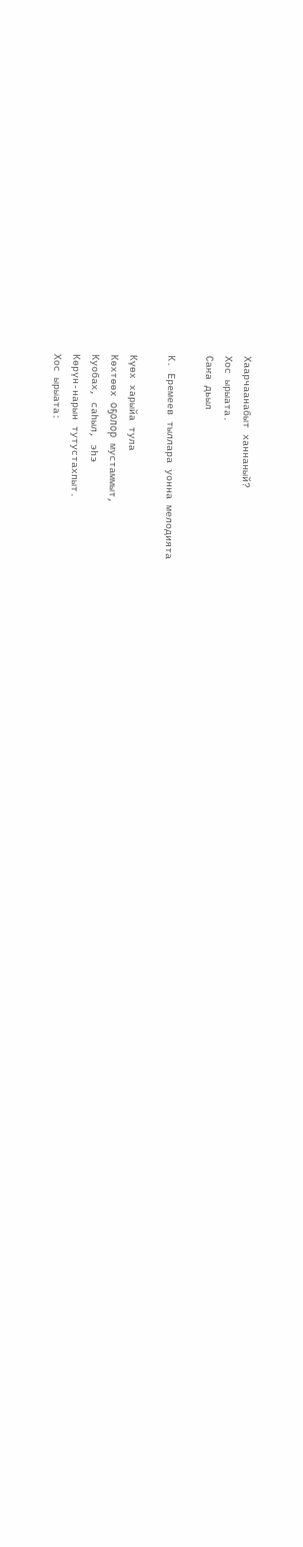Хаарчаанабыт ханнаный?
Хос ырыата.
Саҥа дьыл

К. Еремеев тыллара уонна мелодията

Күөх харыйа тула
Көхтөөх оҕолор мустаммыт,
Куобах, саһыл, эһэ
Көрүн-нарын тутустахпыт.
Хос ырыата: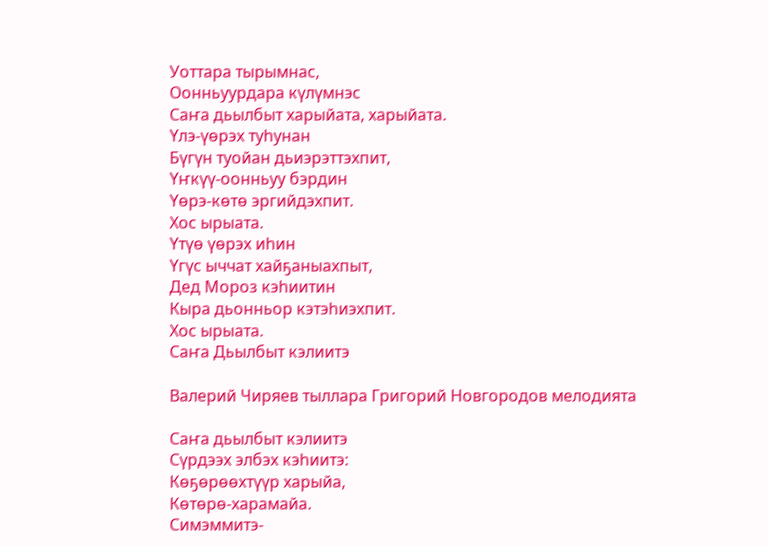Уоттара тырымнас,
Оонньуурдара күлүмнэс
Саҥа дьылбыт харыйата, харыйата.
Үлэ-үөрэх туһунан
Бүгүн туойан дьиэрэттэхпит,
Үҥкүү-оонньуу бэрдин
Үөрэ-көтө эргийдэхпит.
Хос ырыата.
Үтүө үөрэх иһин
Үгүс ыччат хайҕаныахпыт,
Дед Мороз кэһиитин
Кыра дьонньор кэтэһиэхпит.
Хос ырыата.
Саҥа Дьылбыт кэлиитэ

Валерий Чиряев тыллара Григорий Новгородов мелодията

Саҥа дьылбыт кэлиитэ
Сүрдээх элбэх кэһиитэ:
Көҕөрөөхтүүр харыйа,
Көтөрө-харамайа.
Симэммитэ-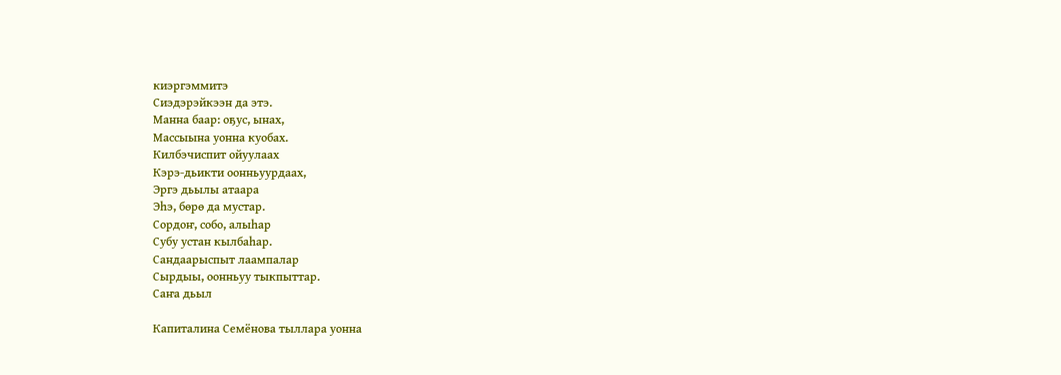киэргэммитэ
Сиэдэрэйкээн да этэ.
Манна баар: оҕус, ынах,
Массыына уонна куобах.
Килбэчиспит ойуулаах
Кэрэ-дьикти оонньуурдаах,
Эргэ дьылы атаара
Эһэ, бөрө да мустар.
Сордоҥ, собо, алыһар
Субу устан кылбаһар.
Сандаарыспыт лаампалар
Сырдыы, оонньуу тыкпыттар.
Саҥа дьыл

Капиталина Семёнова тыллара уонна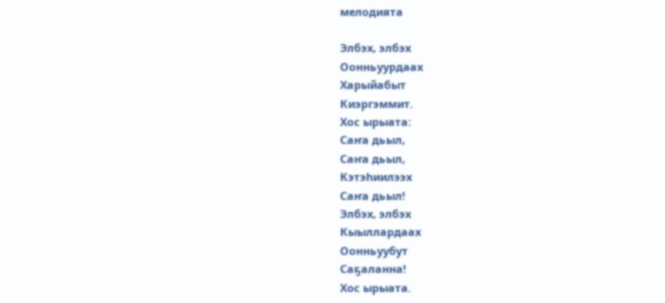мелодията

Элбэх, элбэх
Оонньуурдаах
Харыйабыт
Киэргэммит.
Хос ырыата:
Саҥа дьыл,
Саҥа дьыл,
Кэтэһиилээх
Саҥа дьыл!
Элбэх, элбэх
Кыыллардаах
Оонньуубут
Саҕаланна!
Хос ырыата.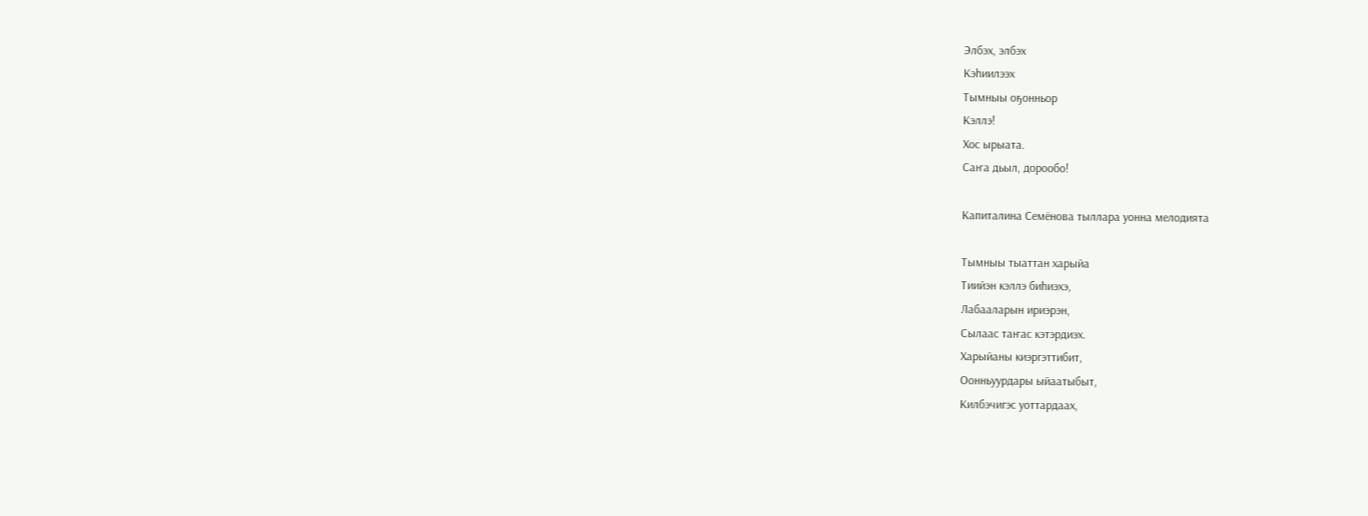Элбэх, элбэх
Кэһиилээх
Тымныы оҕонньор
Кэллэ!
Хос ырыата.
Саҥа дьыл, дорообо!

Капиталина Семёнова тыллара уонна мелодията

Тымныы тыаттан харыйа
Тиийэн кэллэ биһиэхэ,
Лабааларын ириэрэн,
Сылаас таҥас кэтэрдиэх.
Харыйаны киэргэттибит,
Оонньуурдары ыйаатыбыт,
Килбэчигэс уоттардаах,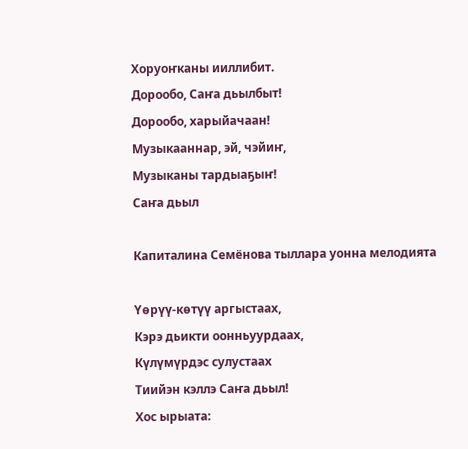Хоруоҥканы ииллибит.
Дорообо, Саҥа дьылбыт!
Дорообо, харыйачаан!
Музыкааннар, эй, чэйиҥ,
Музыканы тардыаҕыҥ!
Саҥа дьыл

Капиталина Семёнова тыллара уонна мелодията

Үөрүү-көтүү аргыстаах,
Кэрэ дьикти оонньуурдаах,
Күлүмүрдэс сулустаах
Тиийэн кэллэ Саҥа дьыл!
Хос ырыата: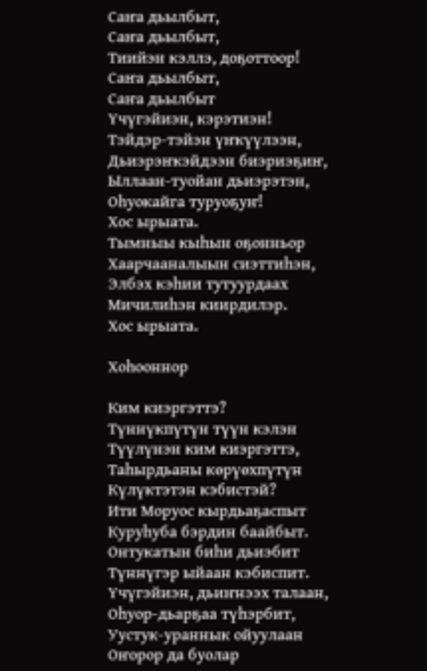Саҥа дьылбыт,
Саҥа дьылбыт,
Тиийэн кэллэ, доҕоттоор!
Саҥа дьылбыт,
Саҥа дьылбыт
Үчүгэйиэн, кэрэтиэн!
Тэйдэр-тэйэн үҥкүүлээн,
Дьиэрэҥкэйдээн биэриэҕиҥ,
Ыллаан-туойан дьиэрэтэн,
Оһуокайга туруоҕуҥ!
Хос ырыата.
Тымныы кыһын оҕонньор
Хаарчааналыын сиэттиһэн,
Элбэх кэһии тутуурдаах
Мичилиһэн киирдилэр.
Хос ырыата.

Хоһооннор

Ким киэргэттэ?
Түннүкпүтүн түүн кэлэн
Түүлүнэн ким киэргэттэ,
Таhырдьаны көрүөхпүтүн
Күлүктэтэн кэбистэй?
Ити Моруос кырдьаҕаспыт
Куруһуба бэрдин баайбыт.
Онтукатын биhи дьиэбит
Түннүгэр ыйаан кэбиспит.
Үчүгэйиэн, дьиҥнээх талаан,
Оhуор-дьарҕаа түhэрбит,
Уустук-ураннык ойуулаан
Оҥорор да буолар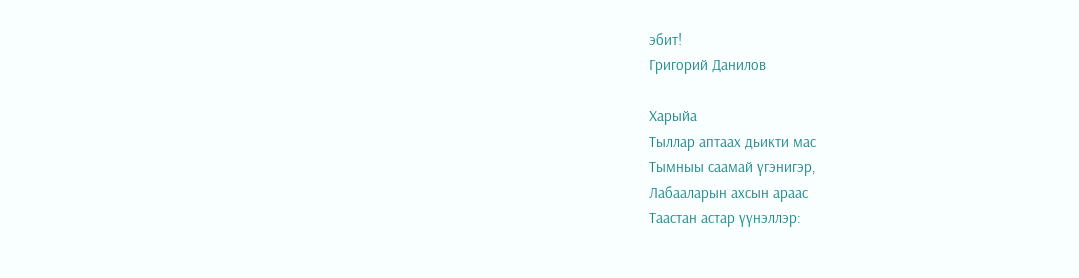эбит!
Григорий Данилов

Харыйа
Тыллар аптаах дьикти мас
Тымныы саамай үгэнигэр,
Лабааларын ахсын араас
Таастан астар үүнэллэр: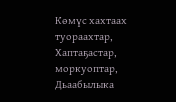Көмүс хахтаах туораахтар,
Хаптаҕастар, моркуоптар,
Дьаабылыка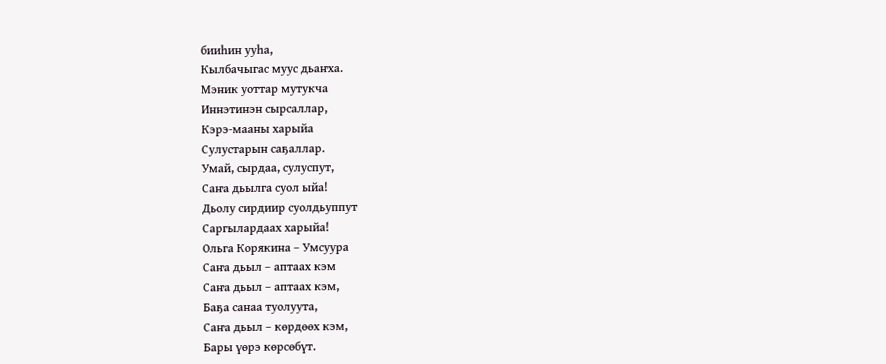бииһин ууһа,
Кылбачыгас муус дьаҥха.
Мэник уоттар мутукча
Иннэтинэн сырсаллар,
Кэрэ-мааны харыйа
Сулустарын саҕаллар.
Умай, сырдаа, сулуспут,
Саҥа дьылга суол ыйа!
Дьолу сирдиир суолдьуппут
Саргылардаах харыйа!
Ольга Корякина – Умсуура
Саҥа дьыл – аптаах кэм
Саҥа дьыл – аптаах кэм,
Баҕа санаа туолуута,
Саҥа дьыл – көрдөөх кэм,
Бары үөрэ көрсөбүт.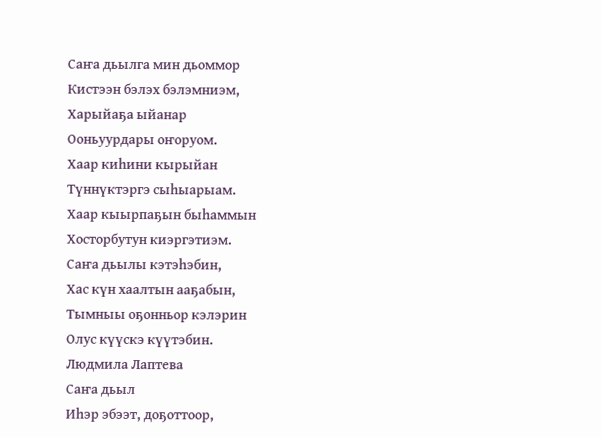Саҥа дьылга мин дьоммор
Кистээн бэлэх бэлэмниэм,
Харыйаҕа ыйанар
Ооньуурдары оҥоруом.
Хаар киһини кырыйан
Түннүктэргэ сыһыарыам.
Хаар кыырпаҕын быһаммын
Хосторбутун киэргэтиэм.
Саҥа дьылы кэтэһэбин,
Хас күн хаалтын ааҕабын,
Тымныы оҕонньор кэлэрин
Олус күүскэ күүтэбин.
Людмила Лаптева
Саҥа дьыл
Иһэр эбээт, доҕоттоор,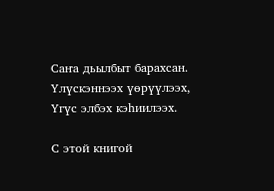Саҥа дьылбыт барахсан.
Үлүскэннээх үөрүүлээх,
Үгүс элбэх кэһиилээх.

С этой книгой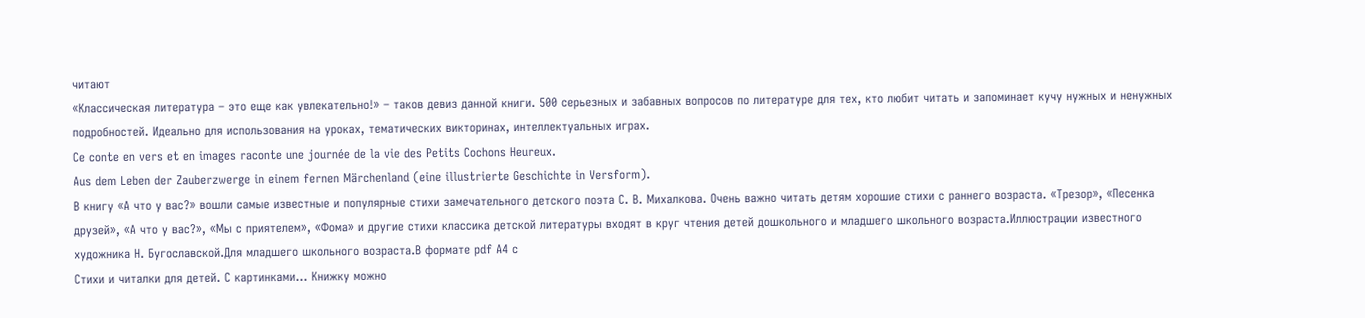читают
«Классическая литература – это еще как увлекательно!» – таков девиз данной книги. 500 серьезных и забавных вопросов по литературе для тех, кто любит читать и запоминает кучу нужных и ненужных подробностей. Идеально для использования на уроках, тематических викторинах, интеллектуальных играх.
Ce conte en vers et en images raconte une journée de la vie des Petits Cochons Heureux.
Aus dem Leben der Zauberzwerge in einem fernen Märchenland (eine illustrierte Geschichte in Versform).
В книгу «А что у вас?» вошли самые известные и популярные стихи замечательного детского поэта С. В. Михалкова. Очень важно читать детям хорошие стихи с раннего возраста. «Трезор», «Песенка друзей», «А что у вас?», «Мы с приятелем», «Фома» и другие стихи классика детской литературы входят в круг чтения детей дошкольного и младшего школьного возраста.Иллюстрации известного художника Н. Бугославской.Для младшего школьного возраста.В формате pdf A4 с
Стихи и читалки для детей. С картинками… Книжку можно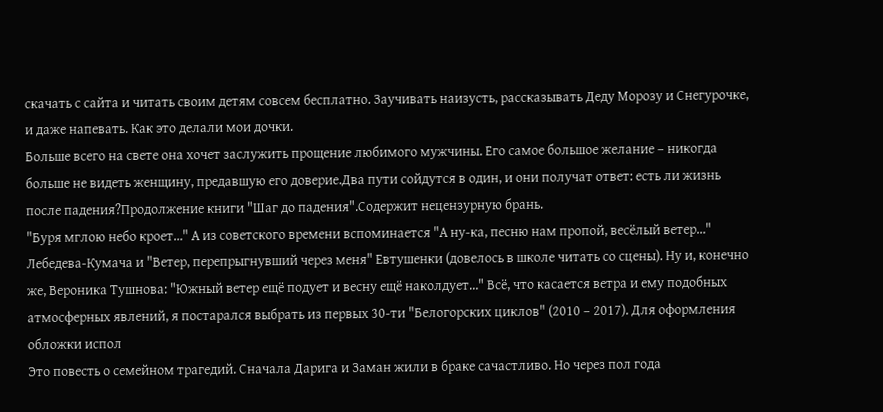скачать с сайта и читать своим детям совсем бесплатно. Заучивать наизусть, рассказывать Деду Морозу и Снегурочке, и даже напевать. Как это делали мои дочки.
Больше всего на свете она хочет заслужить прощение любимого мужчины. Его самое большое желание – никогда больше не видеть женщину, предавшую его доверие.Два пути сойдутся в один, и они получат ответ: есть ли жизнь после падения?Продолжение книги "Шаг до падения".Содержит нецензурную брань.
"Буря мглою небо кроет…" А из советского времени вспоминается "А ну-ка, песню нам пропой, весёлый ветер…" Лебедева-Кумача и "Ветер, перепрыгнувший через меня" Евтушенки (довелось в школе читать со сцены). Ну и, конечно же, Вероника Тушнова: "Южный ветер ещё подует и весну ещё наколдует…" Всё, что касается ветра и ему подобных атмосферных явлений, я постарался выбрать из первых 30-ти "Белогорских циклов" (2010 – 2017). Для оформления обложки испол
Это повесть о семейном трагедий. Сначала Дарига и Заман жили в браке сачастливо. Но через пол года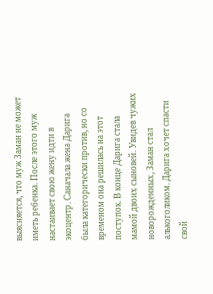выясняется, что муж Заман не может иметь ребенка. После этого муж настаивает свою жену идти в экоцентр. Саначала жена Дарига была категорически против, но со временом она решилась на этот поступок. В конце Дарига стала мамой двоих сыновей. Увидев чужих новорожденных, Заман стал алькоголиком. Дарига хочет спасти свой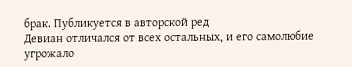брак. Публикуется в авторской ред
Девиан отличался от всех остальных, и его самолюбие угрожало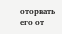оторвать его от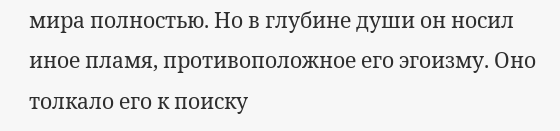мира полностью. Но в глубине души он носил иное пламя, противоположное его эгоизму. Оно толкало его к поиску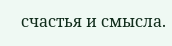счастья и смысла.